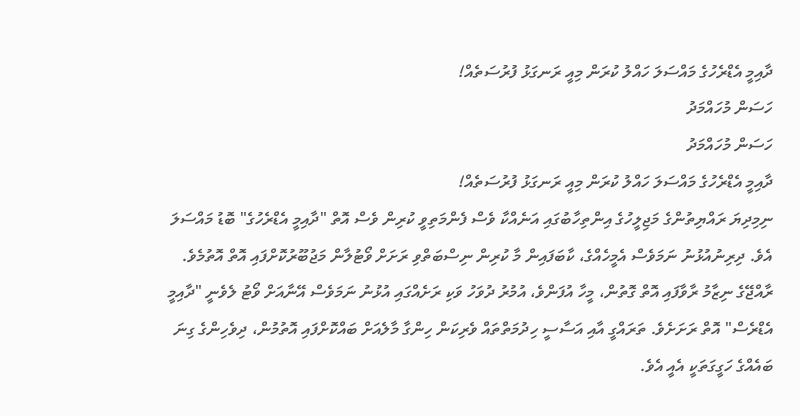ދާއިމީ އެޑްރެހުގެ މައްސަލަ ހައްލު ކުރަން މިއީ ރަނގަޅު ފުރުސަތެއް!
ހަސަން މުހައްމަދު
ހަސަން މުހައްމަދު
ދާއިމީ އެޑްރެހުގެ މައްސަލަ ހައްލު ކުރަން މިއީ ރަނގަޅު ފުރުސަތެއް!
ނިމިދިޔަ ރައްޔިތުންގެ މަޖިލީހުގެ އިންތިހާބުގައި އަނެއްކާ ވެސް ފެންމަތިވީ ކުރިން ވެސް އޮތް "ދާއިމީ އެޑްރެހުގެ" ބޮޑު މައްސަލަ އެވެ. ދިރިނުއުޅުނު ނަމަވެސް އެމީހެއްގެ، ކާބަފައިން މާ ކުރިން ނިސްބަތްވި ރަށަށް ވޯޓުލާން މަޖުބޫރުކޮށްފައި އޮތް އޮތުމެވެ.
ރާއްޖޭގެ ނިޒާމު ރާވާފައި އޮތް ގޮތުން، މީހާ އުފަންވެ، އުމުރު ދުވަހު ވަކި ރަށެއްގައި އުޅުނު ނަމަވެސް އޭނާއަށް ވޯޓު ލެވެނީ "ދާއިމީ އެޑްރެސް" އޮތް ރަށަށެވެ. ތަރައްގީ އާއި އަސާސީ ހިދުމަތްތައް ވެރިކަން ހިންގާ މާލެއަށް ބައްކޮށްފައި އޮތުމުން، ދިވެހިންގެ ގިނަ ބައެއްގެ ހަގީގަތަކީ އެއީ އެވެ.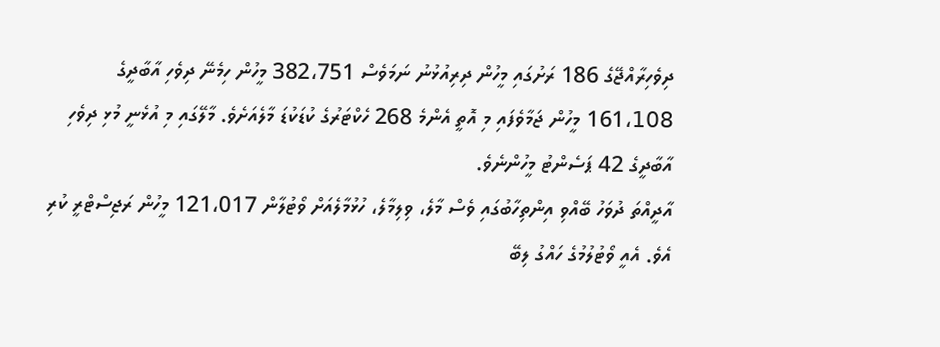ދިވެހިރާއްޖޭގެ 186 ރަށުގައި މީހުން ދިރިއުޅުނު ނަމަވެސް 382،751 މީހުން ހިމެނޭ ދިވެހި އާބާދީގެ 161،108 މީހުން ޖަމާވެފައި މި އޮތީ އެންމެ 268 ހެކްޓަރުގެ ކުޑަކުޑަ މާލެއަށެވެ. މާލޭގައި މި އުޅެނީ މުޅި ދިވެހި އާބާދީގެ 42 ޕަސެންޓު މީހުންނެވެ.
އާދީއްތަ ދުވަހު ބޭއްވި އިންތިހާބުގައި ވެސް މާލެ، ވިލިމާލެ، ހުޅުމާލެއަށް ވޯޓުލާން 121،017 މީހުން ރަޖިސްޓްރީ ކުރި އެވެ. އެއީ ވޯޓުލުމުގެ ހައްގު ލިބޭ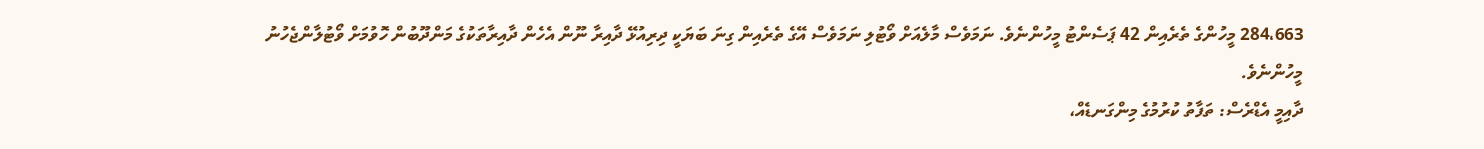284،663 މީހުންގެ ތެރެއިން 42 ޕަސެންޓު މީހުންނެވެ. ނަމަވެސް މާލެއަށް ވޯޓުލި ނަމަވެސް އޭގެ ތެރެއިން ގިނަ ބަޔަކީ ދިރިއުޅޭ ދާއިރާ ނޫން އެހެން ދާއިރާތަކުގެ މަންދޫބުން ހޮވުމަށް ވޯޓުލާންޖެހުނު މީހުންނެވެ.
ދާއިމީ އެޑްރެސް: ތަފާތު ކުރުމުގެ މިންގަނޑެއް،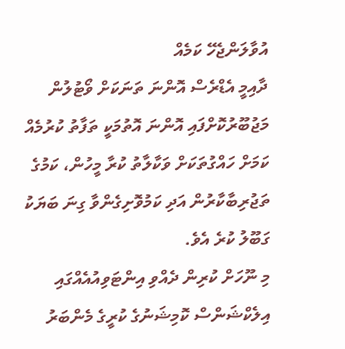އުވާލަންޖެހޭ ކަމެއް
ދާއިމީ އެޑްރެސް އޮންނަ ތަނަކަށް ވޯޓުލުން މަޖުބޫރުކޮށްފައި އޮންނަ އޮތުމަކީ ތަފާތު ކުރުމެއް ކަމަށް ހައްގުތަކަށް ވަކާލާތު ކުރާ މީހުން، ކަމުގެ ތަޖުރިބާކާރުން އަދި ކަމުވޮށިގެންވާ ގިނަ ބަޔަކު ގަބޫލު ކުރެ އެވެ.
މި ނޫހަށް ކުރިން ދެއްވި އިންޓަވިއުއެއްގައި އިލެކްޝަންސް ކޮމިޝަނުގެ ކުރީގެ މެންބަރު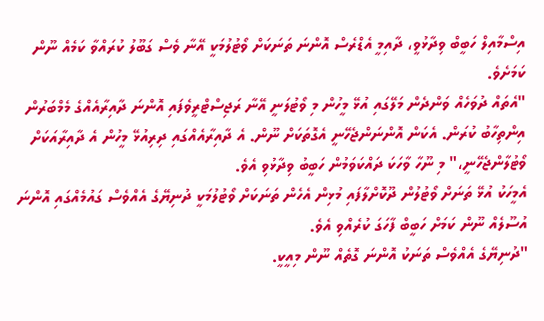އިސްމާއިލް ހަބީބް ވިދާޅުވީ، ދާއިމީ އެޑްރެސް އޮންނަ ތަނަކަށް ވޯޓުލުމަކީ އޭނާ ވެސް ގަބޫލު ކުރައްވާ ކަމެއް ނޫން ކަމަށެވެ.
"އެތައް ދުވަހެއް ވަންދެން މަލޭގައި އުޅޭ މީހުން މި ވޯޓުލަނީ އޭނާ ރަޖިސްޓްރީވެފައި އޮންނަ ދާއިރާއެއްގެ މެމްބަރުން އިންތިހާބު ކުރަން. އެކަން އޮންނަންޖެހޭނީ އެގޮތަކަށް ނޫން. އެ ދާއިރާއެއްގައި ދިރިއުޅޭ މީހުން އެ ދާއިރާއަކަށް ވޯޓުލާންޖެހޭނީ،" މި ނޫހާ ވާހަކަ ދައްކަވަމުން ހަބީބު ވިދާޅުވި އެވެ.
އެމީހަކު އުޅޭ ތަނަށް ވޯޓުލުން ދޫކޮށްލާފައި މުޅިން އެހެން ތަނަކަށް ވޯޓުލުމަކީ ދުނިޔޭގެ އެއްވެސް ގައުމެއްގައި އޮންނަ އުސޫލެއް ނޫން ކަމަށް ހަބީބް ފާހަގަ ކުރެއްވި އެވެ.
"ދުނިޔޭގެ އެއްވެސް ތަނަކު އޮންނަ ގޮތެއް ނޫން މިއީކީ.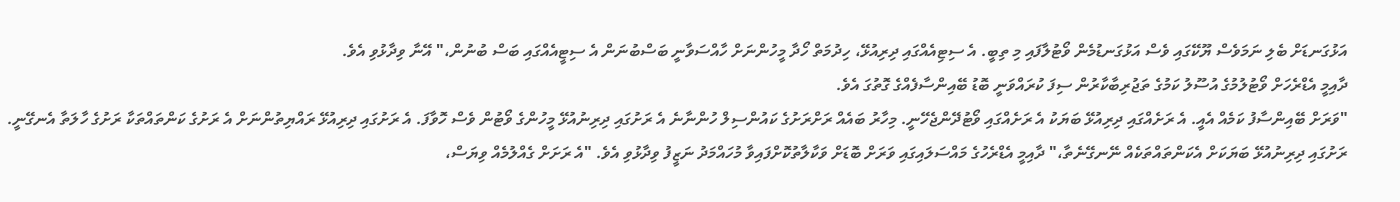އަޅުގަނޑަށް ބެލި ނަމަވެސް ޔޫކޭގައި ވެސް އަޅުގަނޑުމެން ވޯޓުލާފައި މި ތިބީ. އެ ސިޓިއެއްގައި ދިރިއުޅޭ، ހިދުމަތް ހޯދާ މީހުންނަށް ހާއްސަވާނީ ބަސްބުނަން އެ ސިޓީއެއްގައި ބަސް ބުނުން،" އޭނާ ވިދާޅުވި އެވެ.
ދާއިމީ އެޑްރެހަށް ވޯޓުލުމުގެ އުސޫލު ކަމުގެ ތަޖުރިބާކާރުން ސިފަ ކުރައްވަނީ ބޮޑު ބޭއިންސާފެއްގެ ގޮތުގަ އެވެ.
"ވަރަށް ބޭއިންސާފު ކަމެއް އެއީ. އެ ރަށެއްގައި ދިރިއުޅޭ ބަޔަކު އެ ރަށެއްގައި ވޯޓުދޭންޖެހޭނީ. މިހާރު ބައެއް ރަށްރަށުގެ ކައުންސިލް ހުންނާނެ އެ ރަށުގައި ދިރިނުއުޅޭ މީހުންގެ ވޯޓުން ވެސް ހޮވާފަ. އެ ރަށުގައި ދިރިއުޅޭ ރައްޔިތުންނަށް އެ ރަށުގެ ކަންތައްތަކާ ރަށުގެ ހާލަތާ އެނގޭނީ. ރަށުގައި ދިރިނުއުޅޭ ބަޔަކަށް އެކަންތައްތަކެއް ނޭނގޭނެތާ،" ދާއިމީ އެޑްރެހުގެ މައްސަލައިގައި ވަރަށް ބޮޑަށް ވަކާލާތުކޮށްފައިވާ މުހައްމަދު ނަޒީފު ވިދާޅުވި އެވެ. "އެ ރަށަށް ގެއްލުމެއް ވިޔަސް،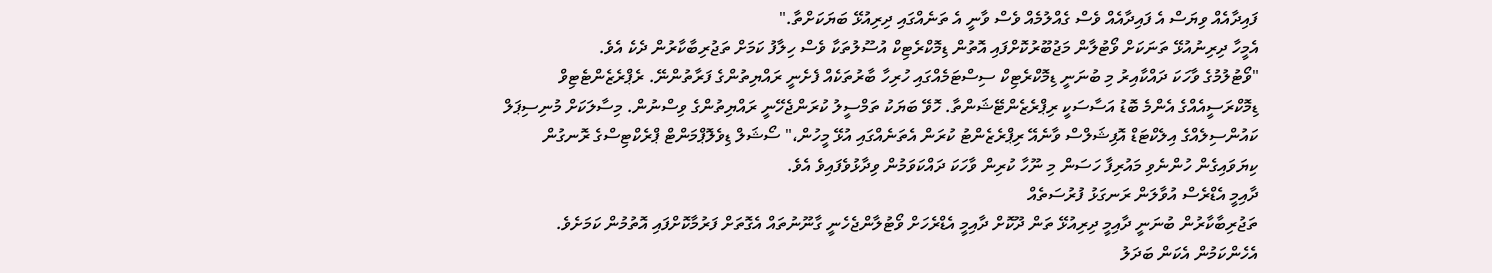ފައިދާއެއް ވިޔަސް އެ ފައިދާއެއް ވެސް ގެއްލުމެއް ވެސް ވާނީ އެ ތަނެއްގައި ދިރިއުޅޭ ބަޔަކަށްތާ."
އެމީހާ ދިރިނުއުޅޭ ތަނަކަށް ވޯޓުލާން މަޖުބޫރުކޮށްފައި އޮތުން ޑިމޮކްރެޓިކް އުސޫލުތަކާ ވެސް ހިލާފު ކަމަށް ތަޖުރިބާކާރުން ދެކެ އެވެ.
"ވޯޓުލުމުގެ ވާހަކަ ދައްކާއިރު މި ބުނަނީ ޑިމޮކްރެޓިކް ސިސްޓަމެއްގައި ހުރިހާ ބާރުތަކެއް ފެށެނީ ރައްޔިތުންގެ ފަރާތުންނޭ. ރެޕްރެޒެންޓެޓިވް ޑިމޮކްރަސީއެއްގެ އެންމެ ބޮޑު އަސާސަކީ ރިޕްރެޒެންޓޭޝަންތާ. ހޮވޭ ބަޔަކު ތަމްސީލު ކުރަންޖެހޭނީ ރައްޔިތުންގެ ވިސްނުން. މިސާލަކަށް މުނިސިޕަލް ކައުންސިލެއްގެ އިލެކްޓަޑް އޮފިޝަލްސް ވާނެއޭ ރިޕްރެޒެންޓު ކުރަން އެތަނެއްގައި އުޅޭ މީހުން،" ސޯޝަލް ޑިވެލޮޕްމަންޓް ޕްރެކްޓިސްގެ ރޮނގުން ކިޔަވައިގެން ހުންނެވި މައުރިފާ ހަސަން މި ނޫހާ ކުރިން ވާހަކަ ދައްކަވަމުން ވިދާޅުވެފައިވެ އެވެ.
ދާއިމީ އެޑްރެސް އުވާލަން ރަނގަޅު ފުރުސަތެއް
ތަޖުރިބާކާރުން ބުނަނީ ދާއިމީ ދިރިއުޅޭ ތަން ދޫކޮށް ދާއިމީ އެޑްރެހަށް ވޯޓުލާންޖެހެނީ ގާނޫނުތައް އެގޮތަށް ފަރުމާކޮށްފައި އޮތުމުން ކަމަށެވެ. އެހެންކަމުން އެކަން ބަދަލު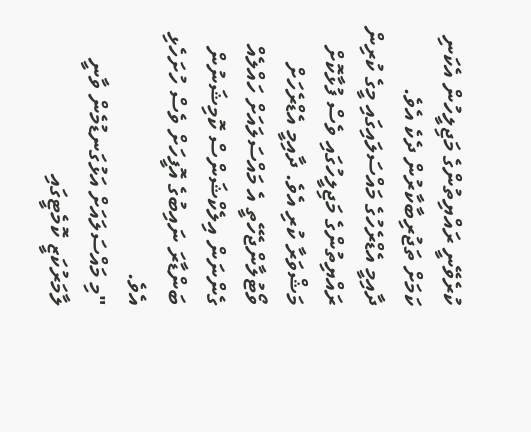ކުރެވޭނީ ރައްޔިތުންގެ މަޖިލީހުން އެކަނި ކަމަށް ތަޖުރިބާކާރުން ދެކެ އެވެ.
ދާއިމީ އެޑްރެހުގެ މައްސަލައިގައި މީގެ ކުރިން ރައްޔިތުންގެ މަޖިލީހުގައި ވެސް ފުޅާކޮށް މަޝްވަރާ ކުރި އެވެ. ދާއިމީ އެޑްރެހަށް ވޯޓުލާންޖެހޭތީ އެ މައްސަލައަށް ހައްލެއް ގެންނަން އިލެކްޝަންސް ކޮމިޝަނުން ބަންޑާރަ ނައިބުގެ އޮފީހަށް ވެސް ހުށަހެޅި އެވެ.
"މި މައްސަލައަށް އަޅުގަނޑުމެން ވާނީ ލާމަރުކަޒީ ކޮމެޓީގައި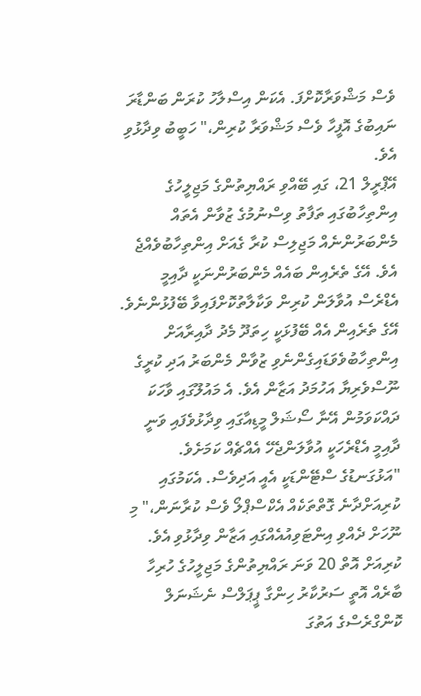ވެސް މަޝްވަރާކޮށްފަ. އެކަން އިސްލާހު ކުރަން ބަންޑާރަ ނައިބުގެ އޮފީހާ ވެސް މަޝްވަރާ ކުރިން،" ހަބީބު ވިދާޅުވި އެވެ.
އޭޕްރީލް 21، ގައި ބޭއްވި ރައްޔިތުންގެ މަޖިލީހުގެ އިންތިހާބުގައި ތަފާތު ވިސްނުމުގެ ޒުވާން އެތައް މެންބަރުންނެއް މަޖިލިސް ކުރާ ގެއަށް އިންތިހާބުވެއްޖެ އެވެ. އޭގެ ތެރެއިން ބައެއް މެންބަރުންނަކީ ދާއިމީ އެޑްރެސް އުވާލަން ކުރިން ވަކާލާތުކޮށްފައިވާ ބޭފުޅުންނެވެ.
އޭގެ ތެރެއިން އެއް ބޭފުޅަކީ ހިތަދޫ މެދު ދާއިރާއަށް އިންތިހާބުވެވަޑައިގެންނެވި ޒުވާން މެންބަރު އަދި ކުރީގެ ނޫސްވެރިޔާ އަހުމަދު އަޒާން އެވެ. އެ މައުލޫގައި ވާހަކަ ދައްކަވަމުން އޭނާ ސޯޝަލް މީޑިއާގައި ވިދާޅުވެފައި ވަނީ ދާއިމީ އެޑްރެހަކީ އުވާލަންޖެހޭ އެއްޗެއް ކަމަށެވެ.
"އަޅުގަނޑުގެ ސްޓޭންޑަކީ އެއީ އަދިވެސް. އެކަމުގައި ކުރިއަށްދާނެ ގޮތްތަކެއް އެކްސްޕްލޯ ވެސް ކުރާނަން،" މި ނޫހަށް ދެއްވި އިންޓަވިއުއެއްގައި އަޒާން ވިދާޅުވި އެވެ.
ކުރިއަށް އޮތް 20 ވަނަ ރައްޔިތުންގެ މަޖިލީހުގެ ހުރިހާ ބާރެއް އޮތީ ސަރުކާރު ހިންގާ ޕީޕަލްސް ނެޝަނަލް ކޮންގްރެސްގެ އަތުގަ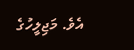އެވެ. މަޖިލީހުގެ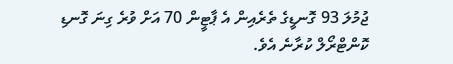ޖުމުލަ 93 ގޮނޑީގެ ތެރެއިން އެ ޕާޓީން 70 އަށް ވުރެ ގިނަ ގޮނޑި ކޮންޓްރޯލް ކުރާނެ އެވެ.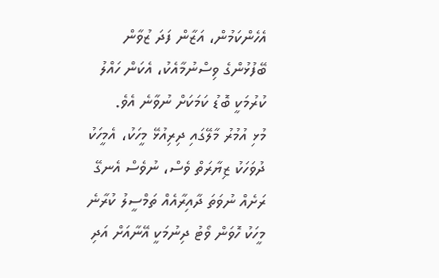އެހެންކަމުން، އަޒާން ފަދަ ޒުވާން ބޭފުޅުންގެ ވިސްނުމާއެކު، އެކަން ހައްލު ކުރުމަކީ ބޮޑު ކަމަކަށް ނުވާނެ އެވެ.
މުޅި އުމުރު މާލޭގައި ދިރިއުޅޭ މީހަކު، އެމީހަކު ދުވަހަކު ޒިޔާރަތް ވެސް، ނުވެސް އެނގޭ ރަށެއް ނުވަތަ ދާއިރާއެއް ތަމްސީލު ކުރާނެ މީހަކު ހޮވަން ވޯޓު ދިނުމަކީ އޭނާއަށް އަދި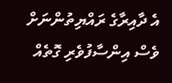އެ ދާއިރާގެ ރައްޔިތުންނަށް ވެސް އިންސާފުވެރި ގޮތެއް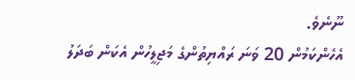ނޫނެވެ.
އެހެންކަމުން 20 ވަނަ ރައްޔިތުންގެ މަޖިލީހުން އެކަން ބަދަލު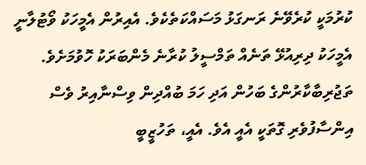ކުރުމަކީ ކުރެވޭނެ ރަނގަޅު މަސައްކަތެކެވެ. އެއިރުން އެމީހަކު ވޯޓުލާނީ އެމީހަކު ދިރިއުޅޭ ތަނެއް ތަމްސީލު ކުރާނެ މެންބަރަކު ހޮވުމަށެވެ. ތަޖުރިބާކާރުންގެ ބަހުން އަދި ހަމަ ބުއްދިން ވިސްނާއިރު ވެސް އިންސާފުވެރި ގޮތަކީ އެއީ އެވެ. އެއީ، ތަހުޒީބީ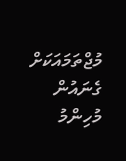މުޖްތަމައަކަށް ގެނައުން މުހިންމު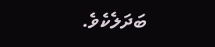ބަދަލެކެވެ.